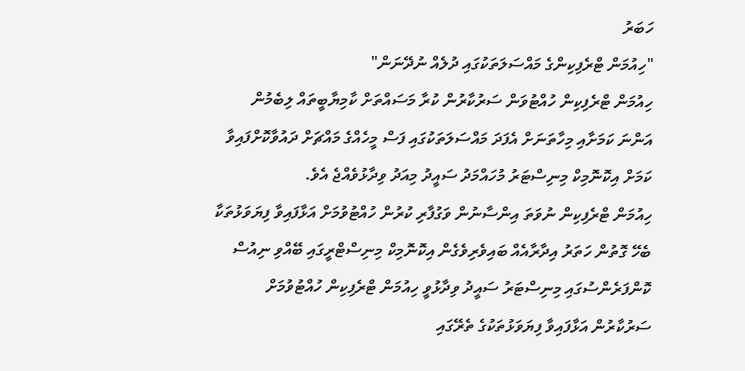ހަބަރު
"ހިއުމަން ޓްރެފިކިންގެ މައްސަލަތަކުގައި ދުލެއް ނުދޭނަން"
ހިއުމަން ޓްރެފިކިން ހުއްޓުވަން ސަރުކާރުން ކުރާ މަސައްތަށް ކާމިޔާބީތައް ލިބެމުން އަންނަ ކަމަށާއި މިހާތަނަށް އެފަދަ މައްސަލަތަކުގައި ފަސް މީހެއްގެ މައްޗަށް ދައުވާކޮށްފައިވާ ކަމަށް އިކޮނޮމިކް މިނިސްޓަރު މުހައްމަދު ސައީދު މިއަދު ވިދާޅުވެއްޖެ އެވެ.
ހިއުމަން ޓްރެފިކިން ނުވަތަ އިންސާނުން ވަގުފާރި ކުރުން ހުއްޓުވުމަށް އަޅާފައިވާ ފިޔަވަޅުތަކާ ބެހޭ ގޮތުން ހަތަރު އިދާރާއެއް ބައިވެރިވެގެން އިކޮނޮމިކް މިނިސްޓްރީގައި ބޭއްވި ނިއުސް ކޮންފަރެންސުގައި މިނިސްޓަރު ސައީދު ވިދާޅުވީ ހިއުމަން ޓްރެފިކިން ހުއްޓުވުމަށް ސަރުކާރުން އަޅާފައިވާ ފިޔަވަޅުތަކުގެ ތެރޭގައި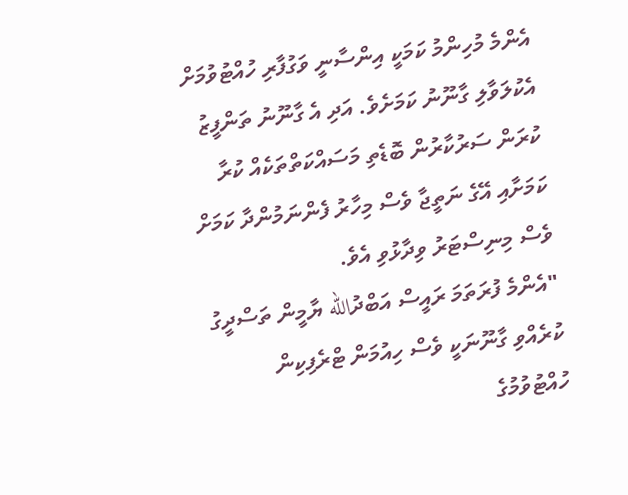އެންމެ މުހިންމު ކަމަކީ އިންސާނީ ވަގުފާރި ހުއްޓުވުމަށް އެކުލަވާލި ގާނޫނު ކަމަށެވެ. އަދި އެ ގާނޫނު ތަންފީޒު ކުރަން ސަރުކާރުން ބޮޑެތި މަސައްކަތްތަކެއް ކުރާ ކަމަށާއި އޭގެ ނަތީޖާ ވެސް މިހާރު ފެންނަމުންދާ ކަމަށް ވެސް މިނިސްޓަރު ވިދާޅުވި އެވެ.
"އެންމެ ފުރަތަމަ ރައީސް އަބްދުالله ޔާމީން ތަސްދީގު ކުރެއްވި ގާނޫނަކީ ވެސް ހިއުމަން ޓްރެފިކިން ހުއްޓުވުމުގެ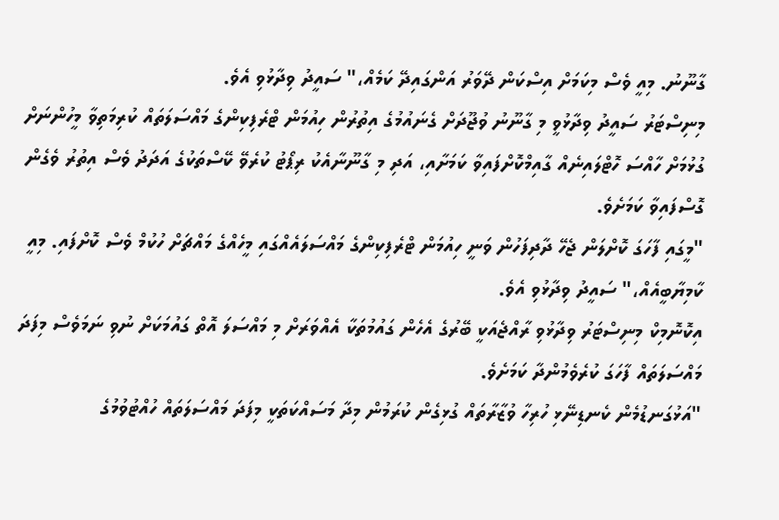ގާނޫނު. މިއީ ވެސް މިކަމަށް އިސްކަން ދޭވަރު އަންގައިދޭ ކަމެއް،" ސައީދު ވިދާޅުވި އެވެ.
މިނިސްޓަރު ސައީދު ވިދާޅުވީ މި ގާނޫނު ވުޖޫދަށް ގެނައުމުގެ އިތުރުން ހިއުމަން ޓްރެފިކިންގެ މައްސަލަތައް ކުރިމަތިވާ މީހުންނަށް ގުޅުމަށް ހާއްސަ ހޮޓްލައިނެއް ގާއިމްކޮށްފައިވާ ކަމަށާއި، އަދި މި ގާނޫނާއެކު ރިޕޯޓު ކުރެވޭ ކޭސްތަކުގެ އަދަދު ވެސް އިތުރު ވެގެން ގޮސްފައިވާ ކަމަށެވެ.
"މީގައި ފާހަގަ ކޮށްލަން ޖެހޭ ދާދިފަހުން ވަނީ ހިއުމަން ޓްރެފިކިންގެ މައްސަލައެއްގައި މީހެއްގެ މައްޗަށް ހުކުމް ވެސް ކޮށްފައި. މިއީ ކާމިޔާބީއެއް،" ސައީދު ވިދާޅުވި އެވެ.
އިކޮނޮމިކް މިނިސްޓަރު ވިދާޅުވި ރާއްޖެއަކީ ބޭރުގެ އެހެން ގައުމުތަކާ އެއްވަރަށް މި މައްސަލަ އޮތް ގައުމަކަށް ނުވި ނަމަވެސް މިފަދަ މައްސަލަތައް ފާހަގަ ކުރެވެމުންދާ ކަމަށެވެ.
"އަޅުގަނޑުމެން ކެނޑިނޭޅި ހުރިހާ ވުޒާރާތައް ގުޅިގެން ކުރަމުން މިދާ މަސައްކަތަކީ މިފަދަ މައްސަލަތައް ހުއްޓުވުމުގެ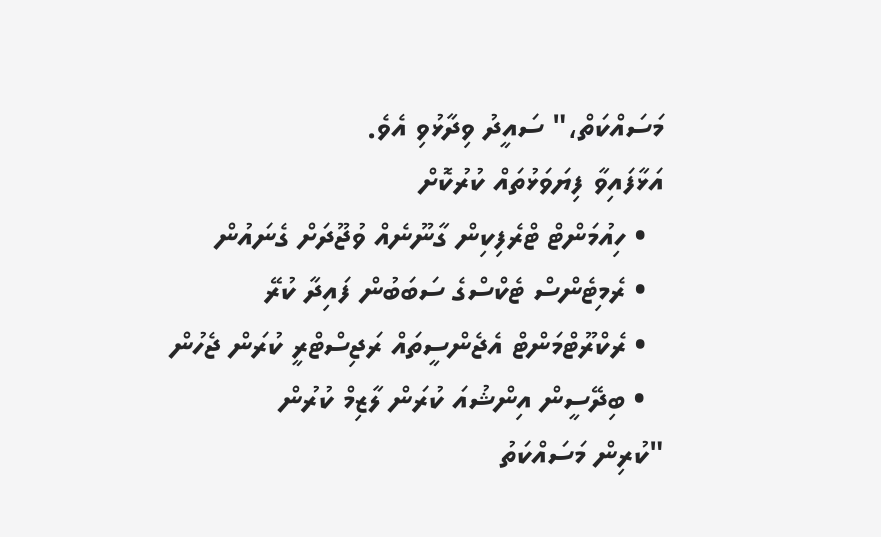މަސައްކަތް،" ސައީދު ވިދާޅުވި އެވެ.
އަޅާފައިވާ ފިޔަވަޅުތައް ކުރުކޮށް
  • ހިއުމަންޓް ޓްރެފިކިން ގާނޫނެއް ވުޖޫދަށް ގެނައުން
  • ރެމިޓެންސް ޓެކްސްގެ ސަބަބުން ފައިދާ ކުރޭ
  • ރެކްރޫޓްމަންޓް އެޖެންސީތައް ރަޖިސްޓްރީ ކުރަން ޖެހުން
  • ބިދޭސީން އިންޝުއަ ކުރަން ލާޒިމް ކުރުން
"ކުރިން މަސައްކަތު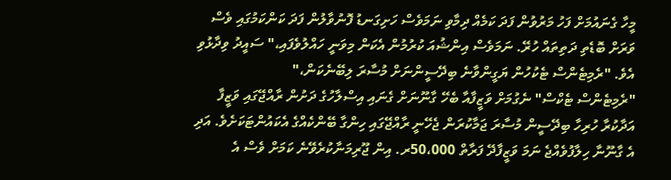މީހާ ގެނައުމަށް ފަހު މަރުވުން ފަދަ ކަމެއް ދިމާވި ނަމަވެސް ހަށިގަނޑު ފޮނުވާލުން ފަދަ ކަންކަމުގައި ވެސް ވަރަށް ބޮޑެތި ދަތިތައް ހުރޭ. ނަމަވެސް އިންޝުއަ ކުރުމުން އެކަން މިވަނީ ހައްލުވެފައި،" ސައީދު ވިދާޅުވި އެވެ. "ރެމިޓެންސް ޓެކުހުން ޔަގީންވާނެ ބިދޭސީންނަށް މުސާރަ ލިބޭނެކަން،"
"ރެމިޓެންސް ޓެކްސް" ނެގުމަށް ވަޒީފާއާ ބެހޭ ގާނޫނަށް ގެނައި އިސްލާހުގެ ދަށުން ރާއްޖޭގައި ވަޒީފާ އަދާކުރާ ހުރިހާ ބިދޭސީން މުސާރަ ޖަމާކުރަން ޖެހޭނީ ރާއްޖޭގައި ހިންގާ ބޭންކެއްގެ އެކައުންޓަކަށެވެ. އަދި އެ ގާނޫނާ ހިލާފުވެއްޖެ ނަމަ ވަޒީފާދޭ ފަރާތް 50،000ރ. އިން ޖޫރިމަނާކުރެވޭނެ ކަމަށް ވެސް އެ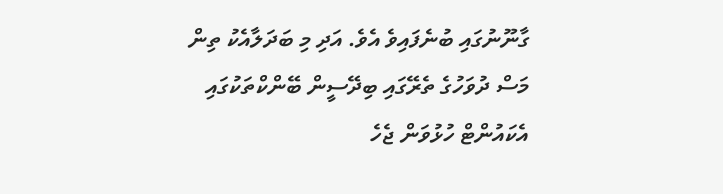ގާނޫނުގައި ބުނެފައިވެ އެވެ. އަދި މި ބަދަލާއެކު ތިން މަސް ދުވަހުގެ ތެރޭގައި ބިދޭސީން ބޭންކްތަކުގައި އެކައުންޓް ހުޅުވަން ޖެހެ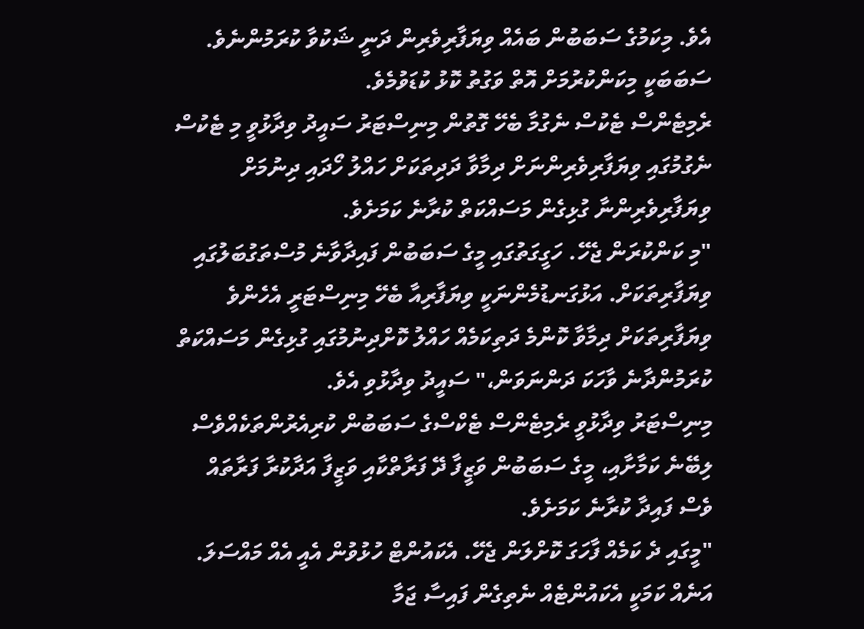އެވެ. މިކަމުގެ ސަބަބުން ބައެއް ވިޔަފާރިވެރިން ދަނީ ޝަކުވާ ކުރަމުންނެވެ. ސަބަބަކީ މިކަންކުރުމަށް އޮތް ވަގުތު ކޮޅު ކުޑަވުމެވެ.
ރެމިޓެންސް ޓެކުސް ނެގުމާ ބެހޭ ގޮތުން މިނިސްޓަރު ސައީދު ވިދާޅުވީ މި ޓެކުސް ނެގުމުގައި ވިޔަފާރިވެރިންނަށް ދިމާވާ ދަދިތަކަށް ހައްލު ހޯދައި ދިނުމަށް ވިޔަފާރިވެރިންނާ ގުޅިގެން މަސައްކަތް ކުރާނެ ކަމަށެވެ.
"މި ކަންކުރަން ޖެހޭ. ހަގީގަތުގައި މީގެ ސަބަބުން ފައިދާވާނެ މުސްތަގުބަލުގައި ވިޔަފާރިތަކަށް. އަޅުގަނޑުމެންނަކީ ވިޔަފާރިއާ ބެހޭ މިނިސްޓަރީ އެހެންވެ ވިޔަފާރިތަކަށް ދިމާވާ ކޮންމެ ދަތިކަމެއް ހައްލު ކޮށްދިނުމުގައި ގުޅިގެން މަސައްކަތް ކުރަމުންދާނެ ވާހަކަ ދަންނަވަން،" ސައީދު ވިދާޅުވި އެވެ.
މިނިސްޓަރު ވިދާޅުވީ ރެމިޓެންސް ޓެކްސްގެ ސަބަބުން ކުރިއެރުންތަކެއްވެސް ލިބޭނެ ކަމާށާއި، މީގެ ސަބަބުން ވަޒީފާ ދޭ ފަރާތްކާއި ވަޒީފާ އަދާކުރާ ފަރާތައް ވެސް ފައިދާ ކުރާނެ ކަމަށެވެ.
"މީގައި ދެ ކަމެއް ފާހަގަ ކޮށްލަން ޖެހޭ. އެކައުންޓް ހުޅުވުން އެއީ އެއް މައްސަލަ. އަނެއް ކަމަކީ އެކައުންޓެއް ނެތިގެން ފައިސާ ޖަމާ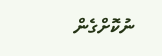ނުކޮށްގެން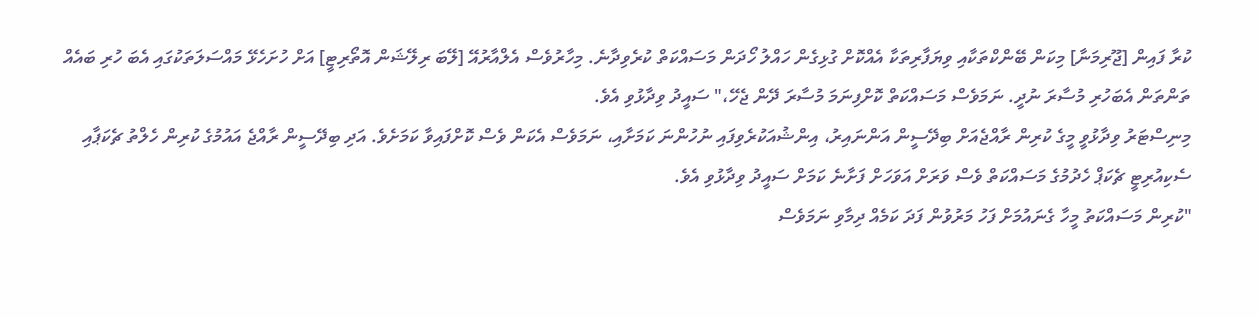ކުރާ ފައިން [ޖޫރިމަނާ] މިކަން ބޭންކްތަކާއި ވިޔަފާރިތަކާ އެއްކޮށް ގުޅިގެން ހައްލު ހޯދަން މަސައްކަތް ކުރެވިދާނެ. މިހާރުވެސް އެލްއާރުއޭ [ލޭބަ ރިލޭޝަން އޮތޯރިޓީ] އަށް ހުށަހެޅޭ މައްސަލަތަކުގައި އެބަ ހުރި ބައެއް ތަންތަން އެބަހުރި މުސާރަ ނުދީ. ނަމަވެސް މަސައްކަތް ކޮށްފިނަމަ މުސާރަ ދޭން ޖެހޭ،" ސައީދު ވިދާޅުވި އެވެ.
މިނިސްޓަރު ވިދާޅުވީ މީގެ ކުރިން ރާއްޖެއަށް ބިދޭސީން އަންނައިރު، އިންޝުއަކުރެވިފައި ނުހުންނަ ކަމަށާއި، ނަމަވެސް އެކަން ވެސް ކޮށްފައިވާ ކަމަށެވެ. އަދި ބިދޭސީން ރާއްޖެ އައުމުގެ ކުރިން ހެލްތު ޗެކަޕާއި ސެކިއުރިޓީ ޗެކަޕް ހެދުމުގެ މަސައްކަތް ވެސް ވަރަށް އަވަހަށް ފަށާނެ ކަމަށް ސައީދު ވިދާޅުވި އެވެ.
"ކުރިން މަސައްކަތު މީހާ ގެނައުމަށް ފަހު މަރުވުން ފަދަ ކަމެއް ދިމާވި ނަމަވެސް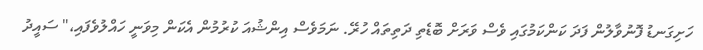ހަށިގަނޑު ފޮނުވާލުން ފަދަ ކަންކަމުގައި ވެސް ވަރަށް ބޮޑެތި ދަތިތައް ހުރޭ. ނަމަވެސް އިންޝުއަ ކުރުމުން އެކަން މިވަނީ ހައްލުވެފައި،" ސައީދު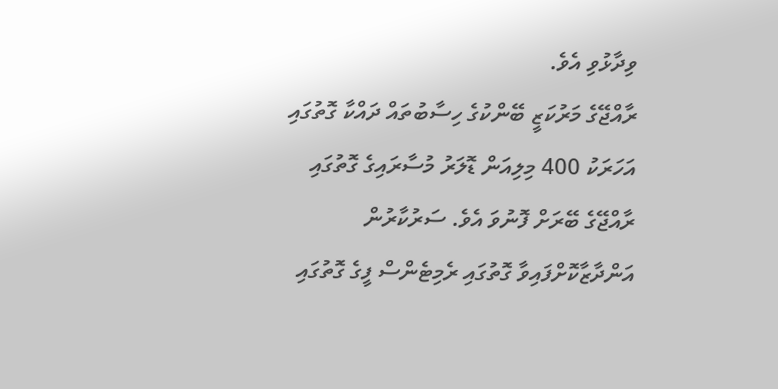ވިދާޅުވި އެވެ.
ރާއްޖޭގެ މަރުކަޒީ ބޭންކުގެ ހިސާބުތައް ދައްކާ ގޮތުގައި އަހަރަކު 400 މިލިއަން ޑޮލަރު މުސާރައިގެ ގޮތުގައި ރާއްޖޭގެ ބޭރަށް ފޮނުވަ އެވެ. ސަރުކާރުން އަންދާޒާކޮށްފައިވާ ގޮތުގައި ރެމިޓެންސް ފީގެ ގޮތުގައި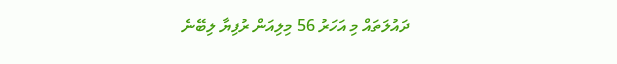ދައުލަތައް މި އަހަރު 56 މިލިއަން ރުފިޔާ ލިބޭނެ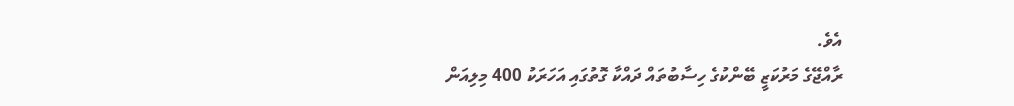އެވެ.
ރާއްޖޭގެ މަރުކަޒީ ބޭންކުގެ ހިސާބުތައް ދައްކާ ގޮތުގައި އަހަރަކު 400 މިލިއަން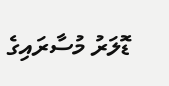ޑޮލަރު މުސާރައިގެ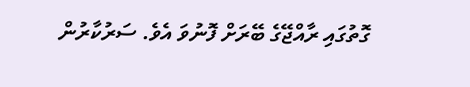ގޮތުގައި ރާއްޖޭގެ ބޭރަށް ފޮނުވަ އެވެ. ސަރުކާރުން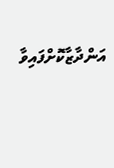އަންދާޒާކޮށްފައިވާ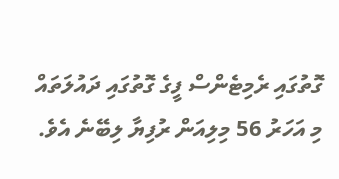ގޮތުގައި ރެމިޓެންސް ފީގެ ގޮތުގައި ދައުލަތައް މި އަހަރު 56 މިލިއަން ރުފިޔާ ލިބޭނެ އެވެ.